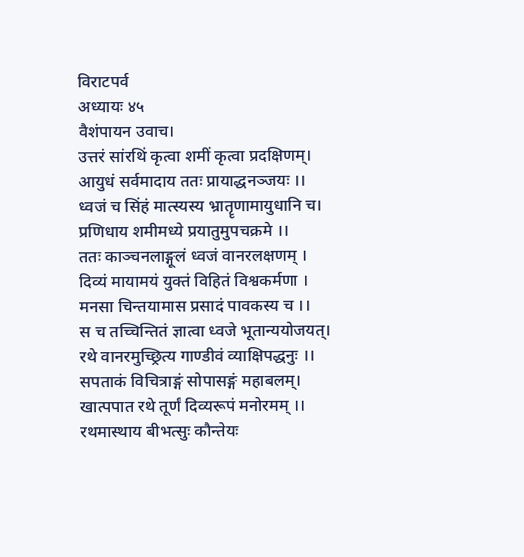विराटपर्व
अध्यायः ४५
वैशंपायन उवाच।
उत्तरं सांरथिं कृत्वा शमीं कृत्वा प्रदक्षिणम्।
आयुधं सर्वमादाय ततः प्रायाद्धनञ्जयः ।।
ध्वजं च सिंहं मात्स्यस्य भ्रातॄणामायुधानि च।
प्रणिधाय शमीमध्ये प्रयातुमुपचक्रमे ।।
ततः काञ्चनलाङ्गूलं ध्वजं वानरलक्षणम् ।
दिव्यं मायामयं युक्तं विहितं विश्वकर्मणा ।
मनसा चिन्तयामास प्रसादं पावकस्य च ।।
स च तच्चिन्तितं ज्ञात्वा ध्वजे भूतान्ययोजयत्।
रथे वानरमुच्छ्रित्य गाण्डीवं व्याक्षिपद्धनुः ।।
सपताकं विचित्राङ्गं सोपासङ्गं महाबलम्।
खात्पपात रथे तूर्णं दिव्यरूपं मनोरमम् ।।
रथमास्थाय बीभत्सुः कौन्तेयः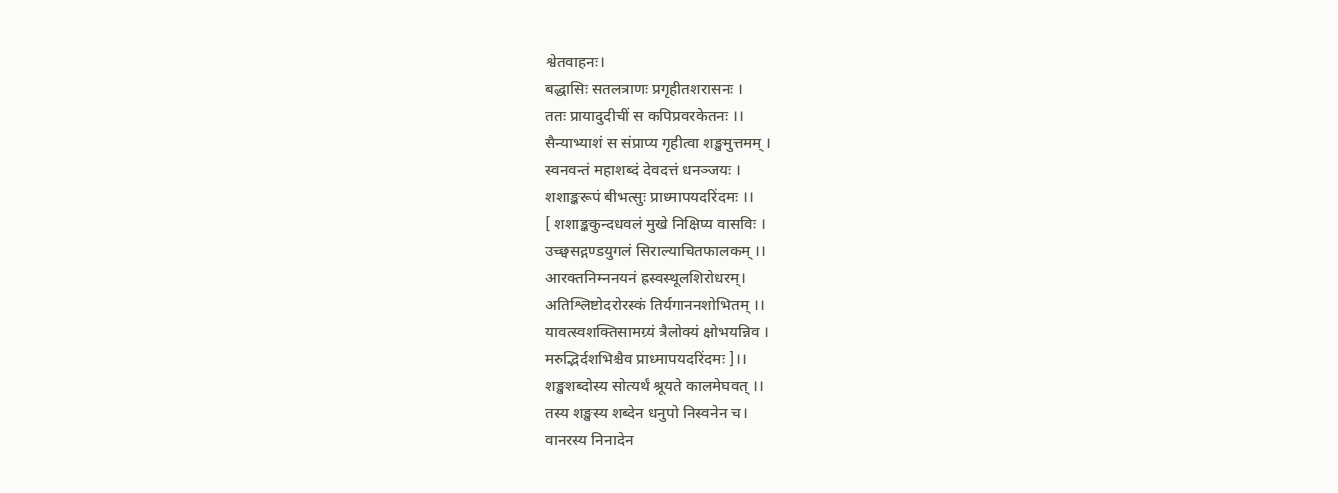श्वेतवाहनः।
बद्धासिः सतलत्राणः प्रगृहीतशरासनः ।
ततः प्रायादुदीचीं स कपिप्रवरकेतनः ।।
सैन्याभ्याशं स संप्राप्य गृहीत्वा शङ्खमुत्तमम् ।
स्वनवन्तं महाशब्दं देवदत्तं धनञ्जयः ।
शशाङ्करूपं बीभत्सुः प्राध्मापयदरिंदमः ।।
[ शशाङ्ककुन्दधवलं मुखे निक्षिप्य वासविः ।
उच्छ्वसद्गण्डयुगलं सिराल्याचितफालकम् ।।
आरक्तनिम्ननयनं ह्रस्वस्थूलशिरोधरम्।
अतिश्लिष्टोदरोरस्कं तिर्यगाननशोभितम् ।।
यावत्स्वशक्तिसामग्र्यं त्रैलोक्यं क्षोभयन्निव ।
मरुद्भिर्दशभिश्चैव प्राध्मापयदरिंदमः ]।।
शङ्खशब्दोस्य सोत्यर्थं श्रूयते कालमेघवत् ।।
तस्य शङ्खस्य शब्देन धनुपो निस्वनेन च।
वानरस्य निनादेन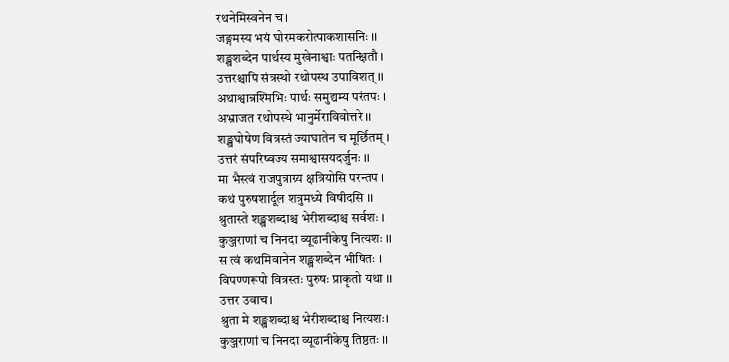रथनेमिस्वनेन च।
जङ्गमस्य भयं घोरमकरोत्पाकशासनिः ।।
शङ्खशब्देन पार्थस्य मुखेनाश्वाः पतन्क्षितौ ।
उत्तरश्चापि संत्रस्थो रथोपस्थ उपाविशत् ।।
अथाश्वान्रश्मिभिः पार्थः समुद्यम्य परंतपः ।
अभ्राजत रथोपस्थे भानुर्मेराविवोत्तरे ।।
शङ्खघोषेण वित्रस्तं ज्याघातेन च मूर्छितम् ।
उत्तरं संपरिष्वज्य समाश्वासयदर्जुनः ।।
मा भैस्त्वं राजपुत्राग्र्य क्षत्रियोसि परन्तप ।
कथं पुरुषशार्दूल शत्रुमध्ये विषीदसि ।।
श्रुतास्ते शङ्खशब्दाश्च भेरीशब्दाश्च सर्वशः ।
कुञ्जराणां च निनदा व्यूढानीकेषु नित्यशः ।।
स त्वं कथमिवानेन शङ्खशब्देन भीषितः ।
विपण्णरूपो वित्रस्तः पुरुषः प्राकृतो यथा ।।
उत्तर उवाच।
श्रुता मे शङ्खशब्दाश्च भेरीशब्दाश्च नित्यशः।
कुञ्जराणां च निनदा व्यूढानीकेषु तिष्ठतः ।।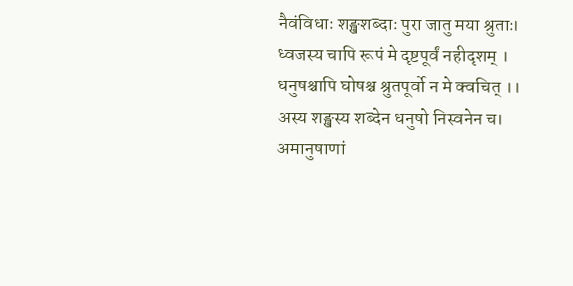नैवंविधाः शङ्खशब्दाः पुरा जातु मया श्रुताः।
ध्वजस्य चापि रूपं मे दृष्टपूर्वं नहीदृशम् ।
धनुषश्चापि घोषश्च श्रुतपूर्वो न मे क्वचित् ।।
अस्य शङ्खस्य शब्देन धनुषो निस्वनेन च।
अमानुषाणां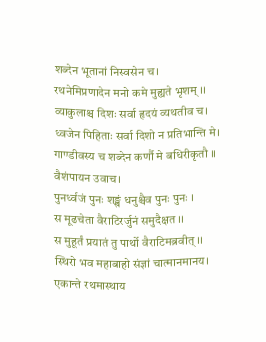शब्देन भूतानां निस्वसेन च।
रथनेमिप्रणादेन मनो कमे मुह्यते भृशम् ।।
व्याकुलाश्च दिशः सर्वा हृदयं व्यथतीव च।
ध्वजेन पिहिताः सर्वा दिशो न प्रतिभान्ति मे।
गाण्डीवस्य च शब्देन कर्णौ मे बधिरीकृतौ ।।
वैशंपायन उवाच।
पुनर्ध्वजं पुनः शङ्खं धनुश्चैव पुनः पुनः ।
स मूढचेता वैराटिरर्जुनं समुदैक्षत ।।
स मुहूर्तं प्रयातं तु पार्थो वैराटिमब्रवीत् ।।
स्थिरो भव महाबाहो संज्ञां चात्मानमानय।
एकान्ते रथमास्थाय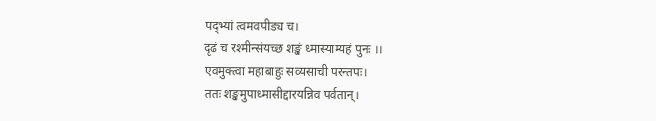पद्भ्यां त्वमवपीड्य च।
दृढं च रश्मीन्संयच्छ शङ्खं ध्मास्याम्यहं पुनः ।।
एवमुक्त्वा महाबाहुः सव्यसाची परन्तपः।
ततः शङ्खमुपाध्मासीद्दारयन्निव पर्वतान्।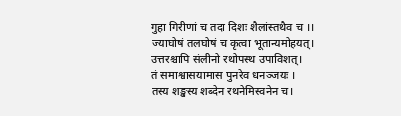गुहा गिरीणां च तदा दिशः शैलांस्तथैव च ।।
ज्याघोषं तलघोषं च कृत्वा भूतान्यमोहयत्।
उत्तरश्चापि संलीनो रथोपस्थ उपाविशत्।
तं समाश्वासयामास पुनरेव धनञ्जयः ।
तस्य शङ्खस्य शब्देन रथनेमिस्वनेन च।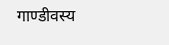गाण्डीवस्य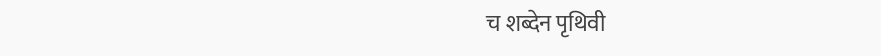च शब्देन पृथिवी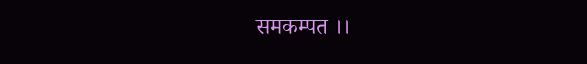समकम्पत ।।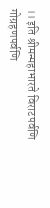।। इति श्रीमन्महाभारते विराटपर्वणि
गोग्रहणपर्वणि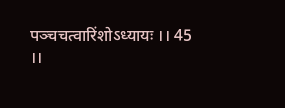पञ्चचत्वारिंशोऽध्यायः ।। 45 ।।